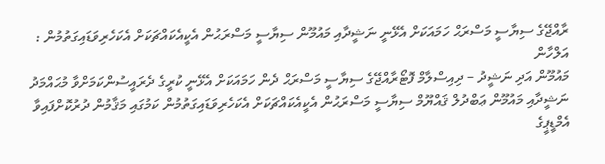ރާއްޖޭގެ ސިޔާސީ މަސްރަޙް ހަމައަކަށް އެޅޭނީ ނަޝީދާއި މައުމޫން ސިޔާސީ މަސްރަޙުން އެކީއެކައްޗަކަށް އެކަހެރިވަޑައިގަތުމުން : އަލްހާން
މައުމޫން އަދި ނަޝީދު – ދިއިސްލާމް ފޮޓޯރާއްޖޭގެ ސިޔާސީ މަސްރަޙް ދެން ހަމައަކަށް އެޅޭނީ ކުރީގެ ދެރައީސުންކަމަށްވާ މުޙައްމަދު ނަޝީދާއި މައުމޫން ޢަބްދުލް ޤައްޔޫމް ސިޔާސީ މަސްރަޙުން އެކީއެކައްޗަކަށް އެކަހެރިވަޑައިގަތުމުން ކަމުގައި މަޤާމުން ދުރުކޮށްފައިވާ އެމްޑީޕީގެ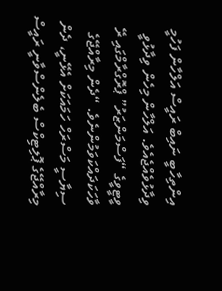އިންތިހާބީ ނައިބް ރައީސް އަލްހާން ފަހުމީ ވިދާޅުވެއްޖެއެވެ. އަލްހާން މިހެން ވިދާޅުވީ ވީޓީވީގެ “ފަސްމަންޒަރު” ޕްރޮގްރާމްގައި ރޭ ވާހަކަދައްކަވަމުންނެވެ. “ދެން މިރާއްޖޭގެ ސިޔާސީ މަސްރަހް ހަމައަކަށް އެޅޭނީ، ދެން މިރާއްޖޭގެ ޕޮލިޓިކްސް ބެލެންސްވާނީ ރައީސް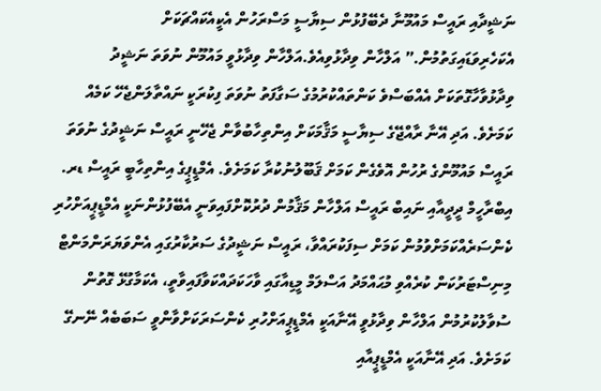ނަޝީދާއި ރައީސް މައުމޫނާ ދެބޭފުޅުން ސިޔާސީ މަސްރަހުން އެކީއެކައްޗަކަށް އެކަހެރިވަޑައިގަތުމުން.” އަލްހާން ވިދާޅުވިއެވެ.އަލްހާން ވިދާޅުވީ މައުމޫން ނުވަތަ ނަޝީދު ވިދާޅުވާހާގޮތަކަށް އެއްބަސްވެ ކަންތައްކުރުމުގެ ސަގާފަތު ނުވަތަ ފިކުރަކީ ނައްތާލަންޖެހޭ ކަމެއް ކަމަށެވެ. އަދި އޭނާ ރާއްޖޭގެ ސިޔާސީ މަޤާމަކަށް އިންތިހާބުވާން ޖެހޭނީ ރައީސް ނަޝީދުގެ ނުވަތަ ރައީސް މައުމޫންގެ ރުހުން އޮވެގެން ކަމަށް ޤަބޫލުނުކުރާ ކަމަށެވެ. އެމްޑީޕީގެ އިންތިހާބީ ރައީސް ޑރ. އިބްރާހީމް ދީދީއާއި ނައިބް ރައީސް އަލްހާން މަޤާމުން ދުރުކޮށްފައިވަނީ އެބޭފުޅުންނަކީ އެމްޑީޕީއަށްހުރި ކެންސަރެއްކަމަށްވުމުން ކަމަށް ސިފަކުރައްވާ، ރައީސް ނަޝީދުގެ ސަރުކާރުގައި އެންވަޔަރަންމަންޓް މިނިސްޓަރުކަން ކުރެއްވި މުޙައްމަދު އަސްލަމް މީޑިއާގައި ވާހަކަދައްކަވާފައިވާތީ، އެކަމާގުޅޭ ގޮތުން ސުވާލުކުރުމުން އަލްހާން ވިދާޅުވީ އޭނާއަކީ އެމްޑީޕީއަށްހުރި ކެންސަރަކަށްވާންވީ ސަބަބެއް ނޭނގޭ ކަމަށެވެ. އަދި އޭނާއަކީ އެމްޑީޕީއާއި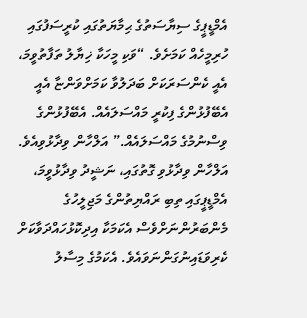އެމްޑީޕީގެ ސިޔާސަތުގެ ޙިމާޔަތުގައި ކުރީސަފުގައި ހުރިމީހެއް ކަމަށެވެ. “ވަކި މީހަކާ ޚިޔާލު ތަފާތުވީމަ، އެއީ ކެންސަރަކަށް ބަދަލުވާ ކަމަށްވަންޏާ އެއީ އެބޭފުޅުންގެ ފިކުރީ މައްސަލައެއް. އެބޭފުޅުންގެ ވިސްނުމުގެ މައްސަލައެއް.” އަލްހާން ވިދާޅުވިއެވެ. އަލްހާން ވިދާޅުވި ގޮތުގައި، ނަޝީދު ވިދާޅުވީމަ، އެމްޑީޕީގައި ތިބި ރައްޔިތުންގެ މަޖިލީހުގެ މެންބަރުންނަށްވެސް އެކަމަކާ އިދިކޮޅުހައްދަވާކަށް ކެރިވަޑައިނުގަންނަވައެވެ. އެކަމުގެ މިސާލު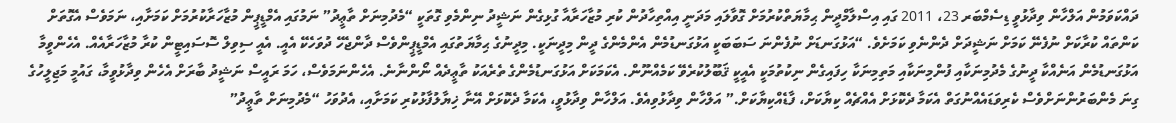ދައްކަވަމުން އަލްހާން ވިދާޅުވީ ޑިސެމްބަރ 23، 2011 ގައި އިސްލާމްދީން ޙިމާޔަތްކުރުމަށް ގޮވާލައި މަދަނީ އިއްތިހާދުން ކުރި މުޒާހަރާއާ ގުޅިގެން ނަޝީދު ނިންމެވި ގޮތަކީ “މެދުމިނަށް ތާޢީދު” ނަމުގައި އެމްޑީޕީން މުޒާހަރާކުރުމަށް ކަމަށާއި، ނަމަވެސް އެގޮތަށް ކަންތައް ކުރާކަށް ނުފެނޭ ކަމަށް ނަޝީދަށް ދެންނެވި ކަމަށެވެ. “އަޅުގަނޑަށް ނުފެންނަ ސަބަބަކީ އަޅުގަނޑުމެން އެންމެންގެ ދީން މިދީނަކީ. މިދީނުގެ ޙިމާޔަތުގައި އެމްޑީޕީންވެސް ދާންޖެހޭ ދުވަހެކޭ އެއީ. އެއީ ސިވިލް ސޮސައިޓީން ކުރާ މުޒާހަރާއެއް. އެހެންވީމާ އަޅުގަނޑުމެން އަނެއްކާ ދީނުގެ މެދުމިނަކާއި ފުންމިނަކާއި މަތިމިނަކާ ހިފައިގެން ނިކުތުމަކީ އެއީކީ ޤަބޫލުކުރެވޭ ކަމެއްނޫން. އެކަމަކަށް އަޅުގަނޑުމެންގެ ތެރެއަކު ތާޢީދެއް ނޯންނާނެ. އެހެންނަމަވެސް، ހަމަ ރައީސް ނަޝީދު ބާރަށް އެހެން ވިދާޅުވީމާ، ގައުމީ މަޖިލީހުގެ ގިނަ މެންބަރުންނަށްވެސް ކެރިވަޑައެއްނުގަތް އެކަމާ ދެކޮޅަށް އެއްޗެއް ކިޔާކަށް، ފާޑެއްކިޔާކަށް.” އަލްހާން ވިދާޅުވިއެވެ. އަލްހާން ވިދާޅުވީ، އެކަމާ ދެކޮޅަށް އޭނާ ޚިޔާލުފާޅުކުރި ކަމަށާއި، އެދުވަހު “މެދުމިނަށް ތާޢީދު”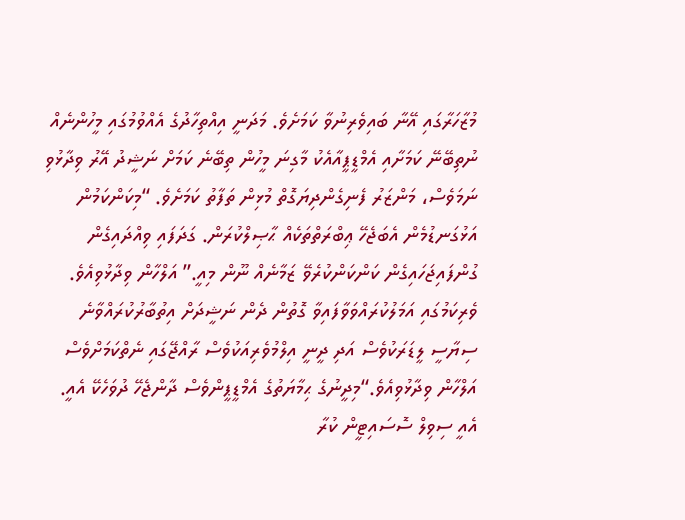މުޒާހަރާގައި އޭނާ ބައިވެރިނުވާ ކަމަށެވެ. މަދަނީ އިއްތިހާދުގެ އެއްވުމުގައި މީހުންނެއް ނުތިބޭނޭ ކަމަށާއި އެމްޑީޕީއާއެކު މާގިނަ މީހުން ތިބޭނެ ކަމަށް ނަޝީދު އޭރު ވިދާޅުވި ނަމަވެސް، މަންޒަރު ފެނިގެންދިޔަގޮތް މުޅިން ތަފާތު ކަމަށެވެ. “މިކަންކަމުން އަޅުގަނޑުމެން އެބަޖެހޭ ޢިބްރަތްތަކެއް ޙާޞިލްކުރަން. ގަދަފައި ވިއްދައިގެން ގުންފައިޖަހައިގެން ކަންކަންކުރެވޭ ޒަމާނެއް ނޫން މިއީ.” އަލްހާން ވިދާޅުވިއެވެ. ވެރިކަމުގައި އަމަލުކުރައްވަވާފައިވާ ގޮތުން ދެން ނަޝީދަށް އިތުބާރުކުރައްވާނެ ސިޔާސީ ލީޑަރަކުވެސް އަދި ދީނީ އިލްމުވެރިއަކުވެސް ރާއްޖޭގައި ނެތްކަމަށްވެސް އަލްހާން ވިދާޅުވިއެވެ.“މިދީނުގެ ޙިމާޔަތުގެ އެމްޑީޕީންވެސް ދާންޖެހޭ ދުވަހެކޭ އެއީ. އެއީ ސިވިލް ސޮސައިޓީން ކުރާ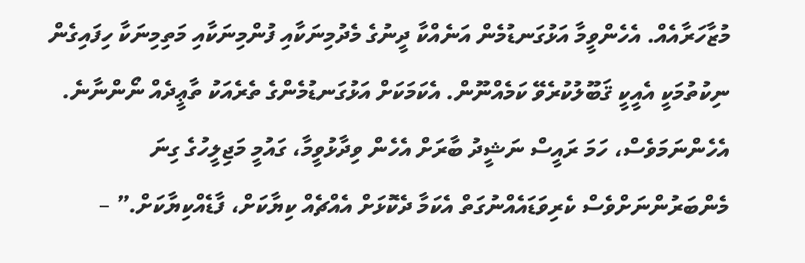މުޒާހަރާއެއް. އެހެންވީމާ އަޅުގަނޑުމެން އަނެއްކާ ދީނުގެ މެދުމިނަކާއި ފުންމިނަކާއި މަތިމިނަކާ ހިފައިގެން ނިކުތުމަކީ އެއީކީ ޤަބޫލުކުރެވޭ ކަމެއްނޫން. އެކަމަކަށް އަޅުގަނޑުމެންގެ ތެރެއަކު ތާޢީދެއް ނޯންނާނެ. އެހެންނަމަވެސް، ހަމަ ރައީސް ނަޝީދު ބާރަށް އެހެން ވިދާޅުވީމާ، ގައުމީ މަޖިލީހުގެ ގިނަ މެންބަރުންނަށްވެސް ކެރިވަޑައެއްނުގަތް އެކަމާ ދެކޮޅަށް އެއްޗެއް ކިޔާކަށް، ފާޑެއްކިޔާކަށް.” –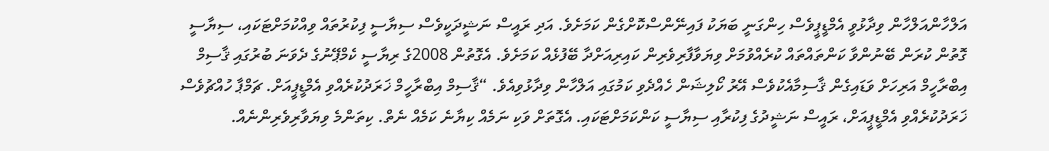އަލްހާންއަލްހާން ވިދާޅުވީ އެމްޑީޕީވެސް ހިންގަނީ ބަޔަކު ފައިނޭންސްކޮށްގެން ކަމަށެވެ. އަދި ރައީސް ނަޝީދަކީވެސް ސިޔާސީ ފިކުރުތައް ވިއްކުމަށްޓަކައި، ސިޔާސީ ގޮތުން ކުރަން ބޭނުންވާ ކަންތައްތައް ކުރެއްވުމަށް ވިޔަވާފާރިވެރިން ކައިރިއަށްދާ ބޭފުޅެއް ކަމަށެވެ. އެގޮތުން 2008ގެ ރިޔާސީ ކެމްޕޭނުގެ ދެވަނަ ބުރުގައި ޤާސިމް އިބްރާހީމް އަރިހަށް ވަޑައިގެން ޤާސިމާއެކުވެސް އޭރު ކޯލިޝަން ހެއްދެވި ކަމުގައި އަލްހާން ވިދާޅުވިއެވެ. “ޤާސިމް އިބްރާހީމް ޚަރަދުކުރެއްވި އެމްޑީޕީއަށް. ޗަމްޕާ ހުއްޗުވެސް ޚަރަދުކުރެއްވި އެމްޑީޕީއަށް، ރައީސް ނަޝީދުގެ ފިކުރާއި ސިޔާސީ ކަންކަމަށްޓަކައި. އެގޮތަށް ވަކި ނަމެއް ކިޔާނެ ކަމެއް ނެތް. ކިތަންމެ ވިޔަވާރިވެރިންނެއް.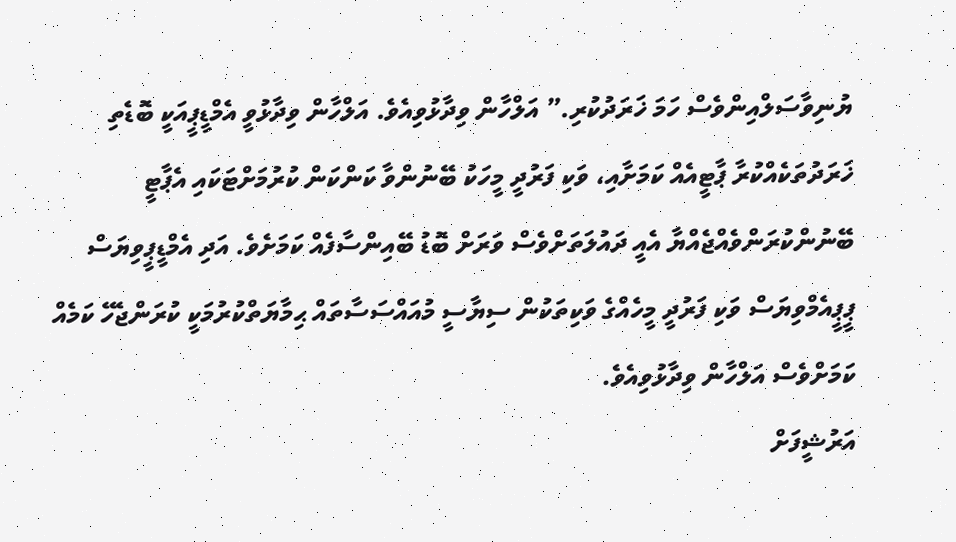ޔުނިވާސަލްއިންވެސް ހަމަ ޚަރަދުކުރި.” އަލްހާން ވިދާޅުވިއެވެ. އަލްހާން ވިދާޅުވީ އެމްޑީޕީއަކީ ބޮޑެތި ޚަރަދުތަކެއްކުރާ ޕާޓީއެއް ކަމަށާއި، ވަކި ފަރުދީ މީހަކު ބޭނުންވާ ކަންކަން ކުރުމަށްޓަކައި އެޕާޓީ ބޭނުންކުރަންވެއްޖެއްޔާ އެއީ ދައުލަތަށްވެސް ވަރަށް ބޮޑު ބޭއިންސާފެއް ކަމަށެވެ. އަދި އެމްޑީޕީވިޔަސް ޕީޕީއެމްވިޔަސް ވަކި ފަރުދީ މީހެއްގެ ވަކިތަކުން ސިޔާސީ މުއައްސަސާތައް ޙިމާޔަތްކުރުމަކީ ކުރަންޖެހޭ ކަމެއް ކަމަށްވެސް އަލްހާން ވިދާޅުވިއެވެ.
އަރުޝީފަށް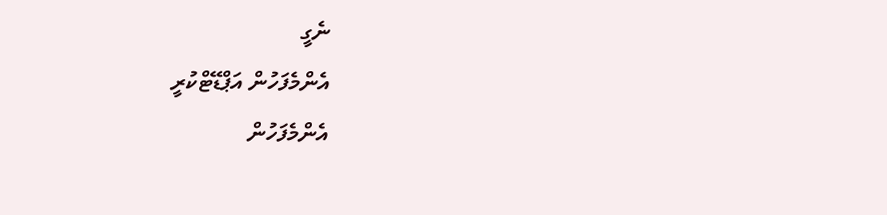ނެގީ
އެންމެފަހުން އަޕްޑޭޓްކުރީ
އެންމެފަހުން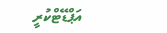އަޕްޑޭޓްކުރީ